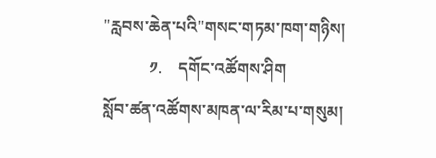"རླབས་ཆེན་པའི"གསང་གཏམ་ཁག་གཉིས།
           ༡.    དགོང་འཚོགས་ཤིག
སློབ་ཚན་འཚོགས་མཁན་ལ་རིམ་པ་གསུམ།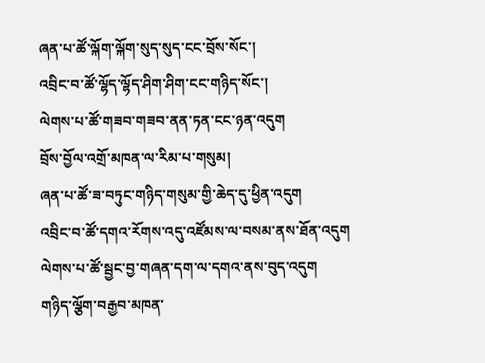ཞན་པ་ཚོ་ལྐོག་ལྐོག་སུད་སུད་ངང་བྲོས་སོང་།
འབྲིང་བ་ཚོ་ལྷོད་ལྷོད་ཤིག་ཤིག་ངང་གཉིད་སོང་།
ལེགས་པ་ཚོ་གཟབ་གཟབ་ནན་ཏན་ངང་ཉན་འདུག
བྲོས་བྱོལ་འགྲོ་མཁན་ལ་རིམ་པ་གསུམ།
ཞན་པ་ཚོ་ཟ་བཏུང་གཉིད་གསུམ་གྱི་ཆེད་དུ་ཕྱིན་འདུག
འབྲིང་བ་ཚོ་དགའ་རོགས་འདུ་འཛོམས་ལ་བསམ་ནས་ཐོན་འདུག
ལེགས་པ་ཚོ་སྦྱང་བྱ་གཞན་དག་ལ་དགའ་ནས་བུད་འདུག
གཉིད་ལྕོག་བརྒྱབ་མཁན་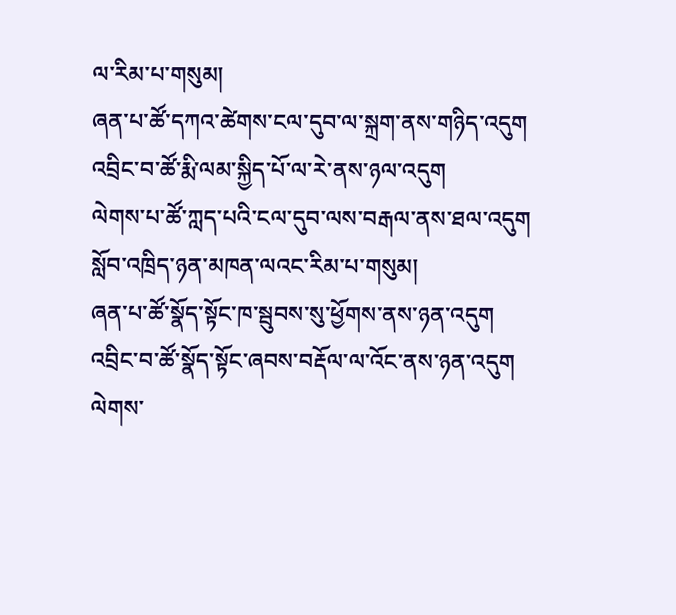ལ་རིམ་པ་གསུམ།
ཞན་པ་ཚོ་དཀའ་ཚེགས་ངལ་དུབ་ལ་སྐྲག་ནས་གཉིད་འདུག
འབྲིང་བ་ཚོ་རྨི་ལམ་སྐྱིད་པོ་ལ་རེ་ནས་ཉལ་འདུག
ལེགས་པ་ཚོ་ཀླད་པའི་ངལ་དུབ་ལས་བརྒལ་ནས་ཐལ་འདུག
སློབ་འཁྲིད་ཉན་མཁན་ལའང་རིམ་པ་གསུམ།
ཞན་པ་ཚོ་སྣོད་སྟོང་ཁ་སྦུབས་སུ་ཕྱོགས་ནས་ཉན་འདུག
འབྲིང་བ་ཚོ་སྣོད་སྟོང་ཞབས་བརྡོལ་ལ་འོང་ནས་ཉན་འདུག
ལེགས་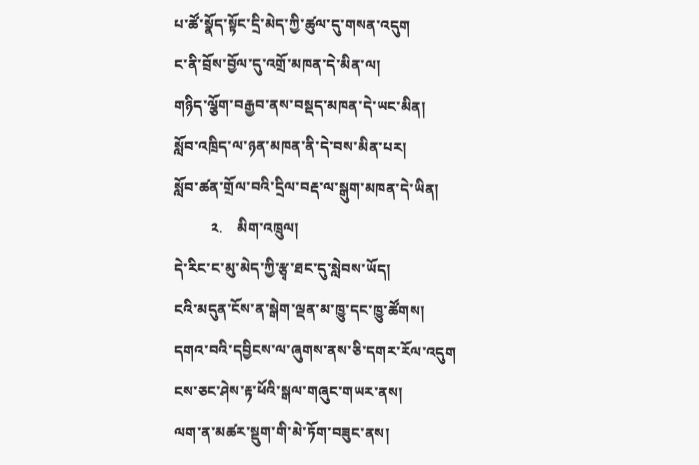པ་ཚོ་སྣོད་སྟོང་དྲི་མེད་ཀྱི་ཚུལ་དུ་གསན་འདུག
ང་ནི་བྲོས་བྱོལ་དུ་འགྲོ་མཁན་དེ་མིན་ལ།
གཉིད་ལྕོག་བརྒྱབ་ནས་བསྡད་མཁན་དེ་ཡང་མིན།
སློབ་འཁྲིད་ལ་ཉན་མཁན་ནི་དེ་བས་མིན་པར།
སློབ་ཚན་གྲོལ་བའི་དྲིལ་བརྡ་ལ་སྒུག་མཁན་དེ་ཡིན།
          ༢.    མིག་འཁྲུལ།
དེ་རིང་ང་མུ་མེད་ཀྱི་རྩྭ་ཐང་དུ་སླེབས་ཡོད།
ངའི་མདུན་ངོས་ན་སྒེག་ལྡན་མ་ཁྱུ་དང་ཁྱུ་ཚོགས།
དགའ་བའི་དབྱིངས་ལ་ཞུགས་ནས་ཅི་དགར་རོལ་འདུག
ངས་ཅང་ཤེས་རྟ་ཕོའི་སྒལ་གཞུང་གཡར་ནས།
ལག་ན་མཚར་སྡུག་གི་མེ་ཏོག་བཟུང་ནས།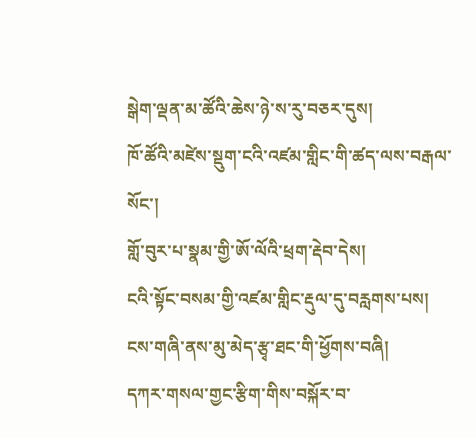སྒེག་ལྡན་མ་ཚོའི་ཆེས་ཉེ་ས་རུ་བཅར་དུས།
ཁོ་ཚོའི་མཛེས་སྡུག་ངའི་འཛམ་གླིང་གི་ཚད་ལས་བརྒལ་སོང་།
གློ་བུར་པ་སྣམ་གྱི་ཨོ་ལོའི་ཕྲག་རྡེབ་དེས།
ངའི་སྟོང་བསམ་གྱི་འཛམ་གླིང་རྡུལ་དུ་བརླགས་པས།
ངས་གཞི་ནས་མུ་མེད་རྩྭ་ཐང་གི་ཕྱོགས་བཞི།
དཀར་གསལ་གྱང་རྩིག་གིས་བསྐོར་བ་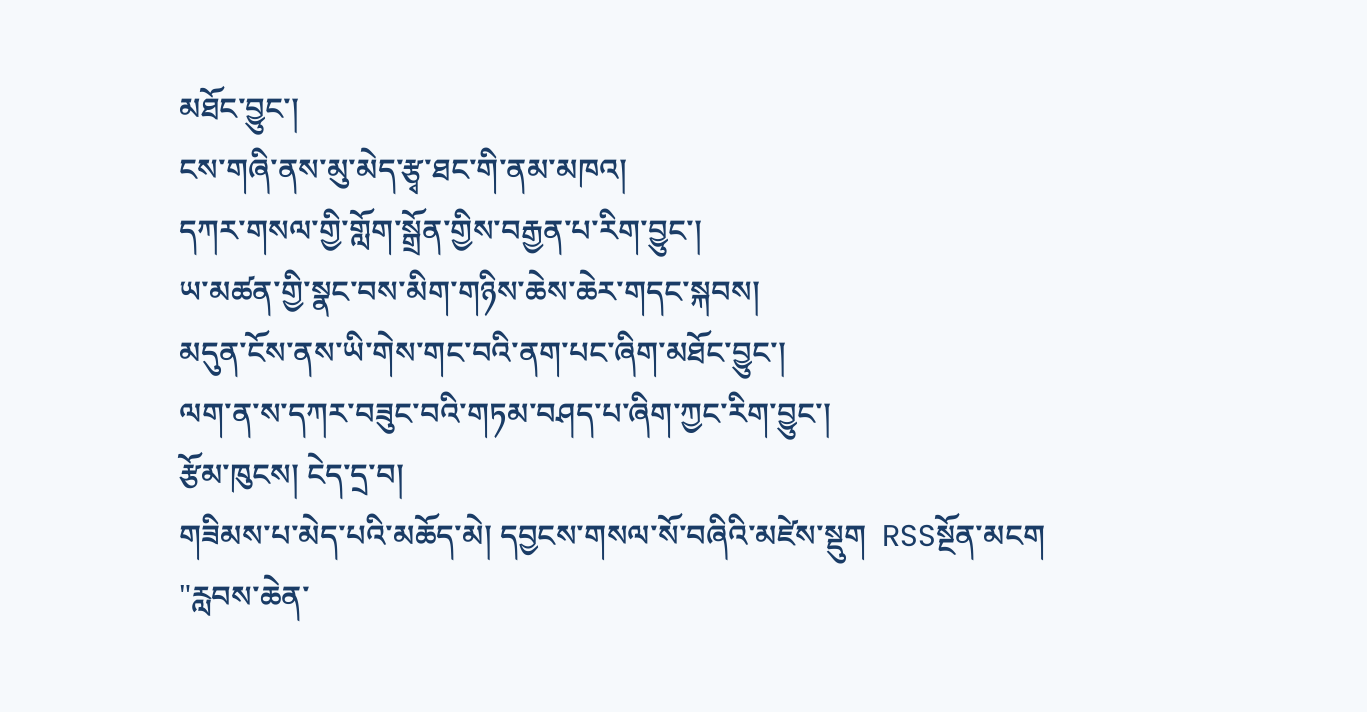མཐོང་བྱུང་།
ངས་གཞི་ནས་མུ་མེད་རྩྭ་ཐང་གི་ནམ་མཁའ།
དཀར་གསལ་གྱི་གློག་སྒྲོན་གྱིས་བརྒྱན་པ་རིག་བྱུང་།
ཡ་མཚན་གྱི་སྣང་བས་མིག་གཉིས་ཆེས་ཆེར་གདང་སྐབས།
མདུན་ངོས་ནས་ཡི་གེས་གང་བའི་ནག་པང་ཞིག་མཐོང་བྱུང་།
ལག་ན་ས་དཀར་བཟུང་བའི་གཏམ་བཤད་པ་ཞིག་ཀྱང་རིག་བྱུང་།
རྩོམ་ཁུངས། ངེད་དྲ་བ།
གཟིམས་པ་མེད་པའི་མཆོད་མེ། དབྱངས་གསལ་སོ་བཞིའི་མཛེས་སྡུག  RSSསྔོན་མངག
"རླབས་ཆེན་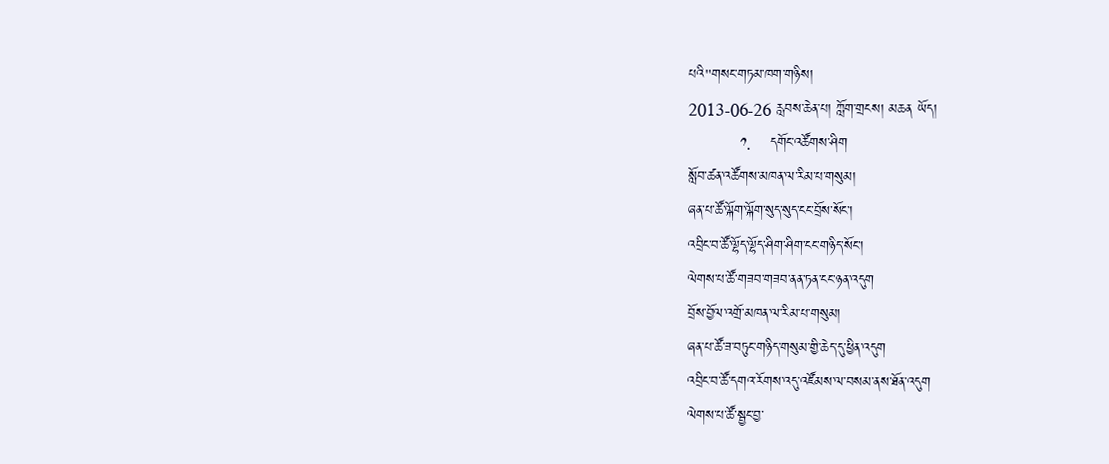པའི"གསང་གཏམ་ཁག་གཉིས།
2013-06-26 རླབས་ཆེན་པ། ཀློག་གྲངས། མཆན ཡོད།
           ༡.    དགོང་འཚོགས་ཤིག
སློབ་ཚན་འཚོགས་མཁན་ལ་རིམ་པ་གསུམ།
ཞན་པ་ཚོ་ལྐོག་ལྐོག་སུད་སུད་ངང་བྲོས་སོང་།
འབྲིང་བ་ཚོ་ལྷོད་ལྷོད་ཤིག་ཤིག་ངང་གཉིད་སོང་།
ལེགས་པ་ཚོ་གཟབ་གཟབ་ནན་ཏན་ངང་ཉན་འདུག
བྲོས་བྱོལ་འགྲོ་མཁན་ལ་རིམ་པ་གསུམ།
ཞན་པ་ཚོ་ཟ་བཏུང་གཉིད་གསུམ་གྱི་ཆེད་དུ་ཕྱིན་འདུག
འབྲིང་བ་ཚོ་དགའ་རོགས་འདུ་འཛོམས་ལ་བསམ་ནས་ཐོན་འདུག
ལེགས་པ་ཚོ་སྦྱང་བྱ་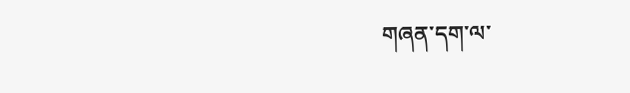གཞན་དག་ལ་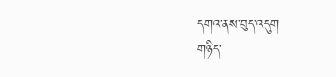དགའ་ནས་བུད་འདུག
གཉིད་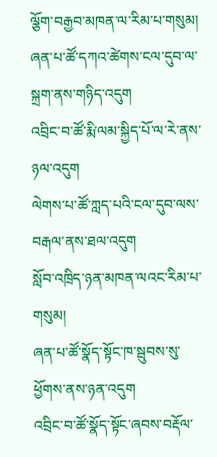ལྕོག་བརྒྱབ་མཁན་ལ་རིམ་པ་གསུམ།
ཞན་པ་ཚོ་དཀའ་ཚེགས་ངལ་དུབ་ལ་སྐྲག་ནས་གཉིད་འདུག
འབྲིང་བ་ཚོ་རྨི་ལམ་སྐྱིད་པོ་ལ་རེ་ནས་ཉལ་འདུག
ལེགས་པ་ཚོ་ཀླད་པའི་ངལ་དུབ་ལས་བརྒལ་ནས་ཐལ་འདུག
སློབ་འཁྲིད་ཉན་མཁན་ལའང་རིམ་པ་གསུམ།
ཞན་པ་ཚོ་སྣོད་སྟོང་ཁ་སྦུབས་སུ་ཕྱོགས་ནས་ཉན་འདུག
འབྲིང་བ་ཚོ་སྣོད་སྟོང་ཞབས་བརྡོལ་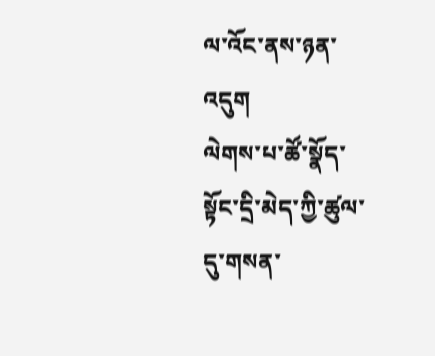ལ་འོང་ནས་ཉན་འདུག
ལེགས་པ་ཚོ་སྣོད་སྟོང་དྲི་མེད་ཀྱི་ཚུལ་དུ་གསན་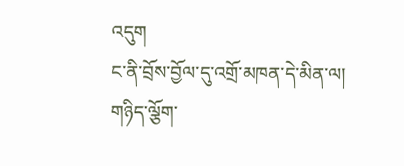འདུག
ང་ནི་བྲོས་བྱོལ་དུ་འགྲོ་མཁན་དེ་མིན་ལ།
གཉིད་ལྕོག་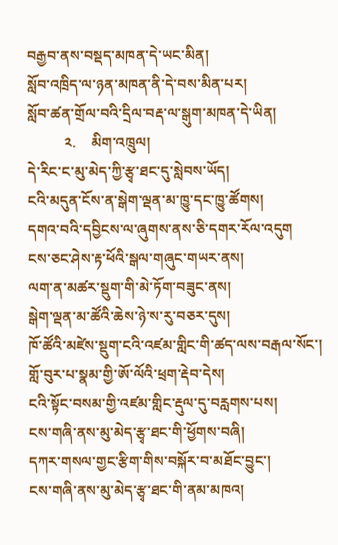བརྒྱབ་ནས་བསྡད་མཁན་དེ་ཡང་མིན།
སློབ་འཁྲིད་ལ་ཉན་མཁན་ནི་དེ་བས་མིན་པར།
སློབ་ཚན་གྲོལ་བའི་དྲིལ་བརྡ་ལ་སྒུག་མཁན་དེ་ཡིན།
          ༢.    མིག་འཁྲུལ།
དེ་རིང་ང་མུ་མེད་ཀྱི་རྩྭ་ཐང་དུ་སླེབས་ཡོད།
ངའི་མདུན་ངོས་ན་སྒེག་ལྡན་མ་ཁྱུ་དང་ཁྱུ་ཚོགས།
དགའ་བའི་དབྱིངས་ལ་ཞུགས་ནས་ཅི་དགར་རོལ་འདུག
ངས་ཅང་ཤེས་རྟ་ཕོའི་སྒལ་གཞུང་གཡར་ནས།
ལག་ན་མཚར་སྡུག་གི་མེ་ཏོག་བཟུང་ནས།
སྒེག་ལྡན་མ་ཚོའི་ཆེས་ཉེ་ས་རུ་བཅར་དུས།
ཁོ་ཚོའི་མཛེས་སྡུག་ངའི་འཛམ་གླིང་གི་ཚད་ལས་བརྒལ་སོང་།
གློ་བུར་པ་སྣམ་གྱི་ཨོ་ལོའི་ཕྲག་རྡེབ་དེས།
ངའི་སྟོང་བསམ་གྱི་འཛམ་གླིང་རྡུལ་དུ་བརླགས་པས།
ངས་གཞི་ནས་མུ་མེད་རྩྭ་ཐང་གི་ཕྱོགས་བཞི།
དཀར་གསལ་གྱང་རྩིག་གིས་བསྐོར་བ་མཐོང་བྱུང་།
ངས་གཞི་ནས་མུ་མེད་རྩྭ་ཐང་གི་ནམ་མཁའ།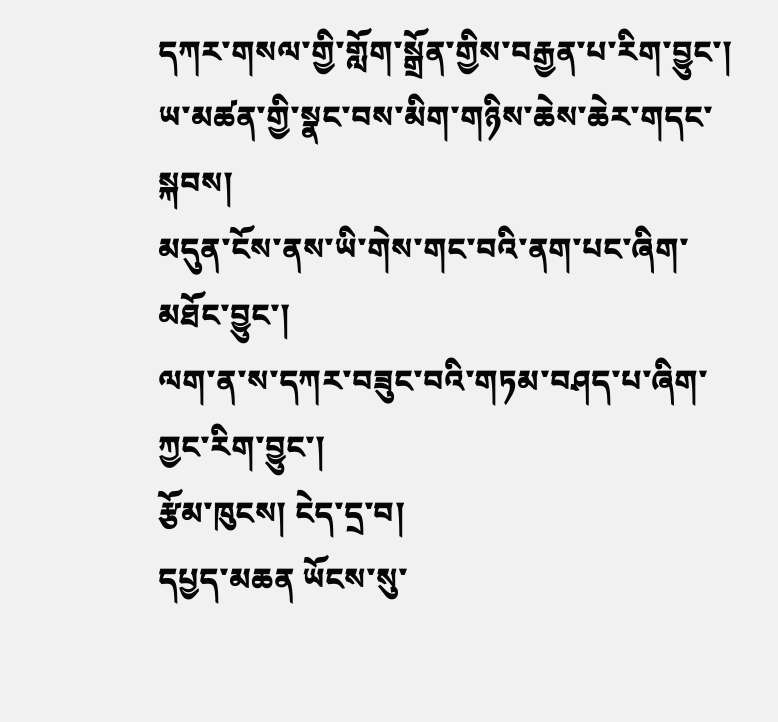དཀར་གསལ་གྱི་གློག་སྒྲོན་གྱིས་བརྒྱན་པ་རིག་བྱུང་།
ཡ་མཚན་གྱི་སྣང་བས་མིག་གཉིས་ཆེས་ཆེར་གདང་སྐབས།
མདུན་ངོས་ནས་ཡི་གེས་གང་བའི་ནག་པང་ཞིག་མཐོང་བྱུང་།
ལག་ན་ས་དཀར་བཟུང་བའི་གཏམ་བཤད་པ་ཞིག་ཀྱང་རིག་བྱུང་།
རྩོམ་ཁུངས། ངེད་དྲ་བ།
དཔྱད་མཆན ཡོངས་སུ་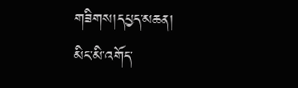གཟིགས།དཔྱད་མཆན།
མིང་མི་འགོད་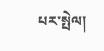པར་སྤེལ།